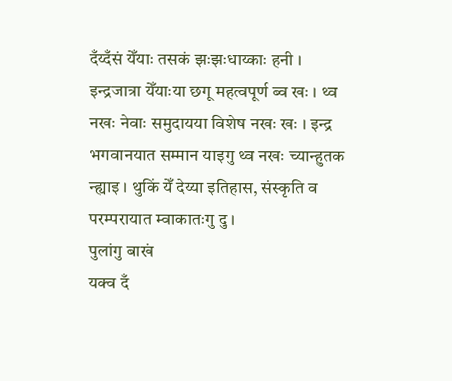दँय्दँसं येँयाः तसकं झःझःधाय्काः हनी । इन्द्रजात्रा येँयाःया छगू महत्वपूर्ण ब्व खः । थ्व नखः नेवाः समुदायया विशेष नखः खः । इन्द्र भगवानयात सम्मान याइगु थ्व नखः च्यान्हुतक न्ह्याइ । थुकिं येँ देय्या इतिहास, संस्कृति व परम्परायात म्वाकातःगु दु ।
पुलांगु बाखं
यक्व दँ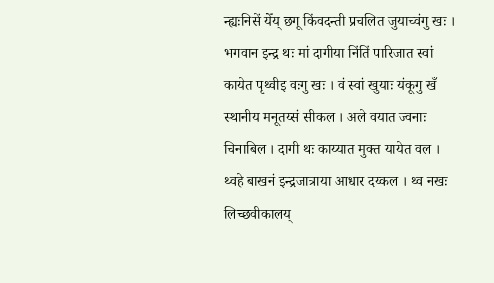न्ह्यःनिसें येँय् छगू किंवदन्ती प्रचलित जुयाच्वंगु खः । भगवान इन्द्र थः मां दागीया निंतिं पारिजात स्वां कायेत पृथ्वीइ वःगु खः । वं स्वां खुयाः यंकूगु खँ स्थानीय मनूतय्सं सीकल । अले वयात ज्वनाः चिनाबिल । दागी थः काय्यात मुक्त यायेत वल । थ्वहे बाखनं इन्द्रजात्राया आधार दय्कल । थ्व नखः लिच्छवीकालय्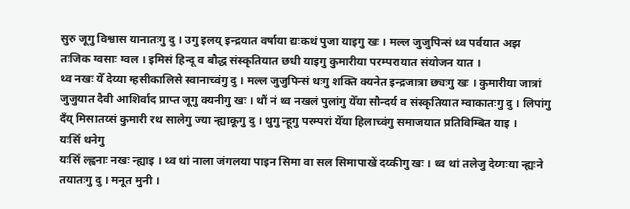सुरु जूगु विश्वास यानातःगु दु । उगु इलय् इन्द्रयात वर्षाया द्यःकथं पुजा याइगु खः । मल्ल जुजुपिन्सं थ्व पर्वयात अझ तःजिक ग्वसाः ग्वल । इमिसं हिन्दू व बौद्ध संस्कृतियात छधी याइगु कुमारीया परम्परायात संयोजन यात ।
थ्व नखः येँ देय्या म्हसीकालिसे स्वानाच्वंगु दु । मल्ल जुजुपिन्सं थःगु शक्ति क्यनेत इन्द्रजात्रा छ्यःगु खः । कुमारीया जात्रां जुजुयात दैवी आशिर्वाद प्राप्त जूगु क्यनीगु खः । थौं नं थ्व नखलं पुलांगु येँया सौन्दर्य व संस्कृतियात म्वाकातःगु दु । लिपांगु दँय् मिसातय्सं कुमारी रथ सालेगु ज्या न्ह्याकूगु दु । थुगु न्हूगु परम्परां येँया हिलाच्वंगु समाजयात प्रतिविम्बित याइ ।
यःसिँ थनेगु
यःसिँ ल्ह्वनाः नखः न्ह्याइ । थ्व थां नाला जंगलया पाइन सिमा वा सल सिमापाखें दय्कीगु खः । थ्व थां तलेजु देय्गःया न्ह्यःने तयातःगु दु । मनूत मुनी ।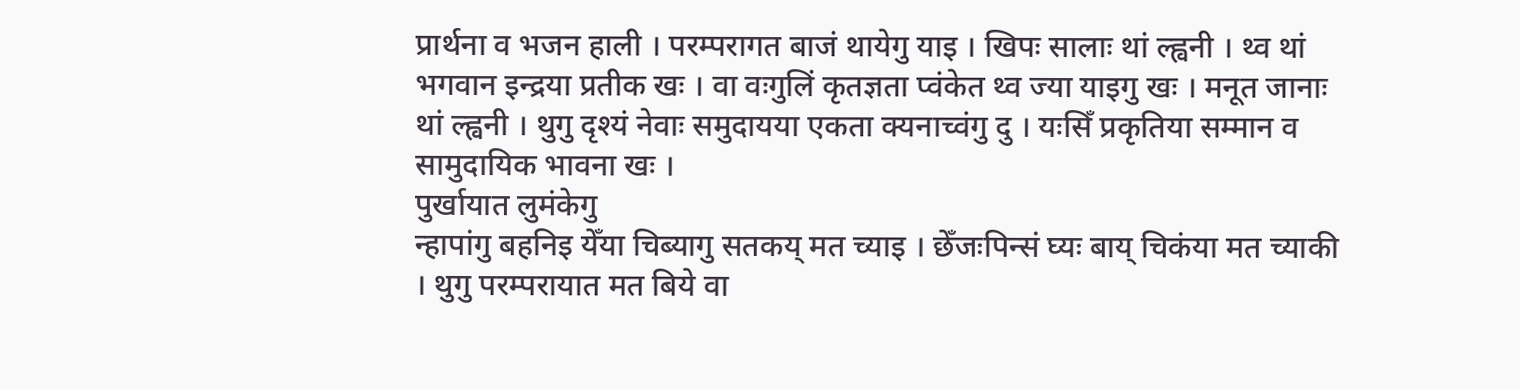प्रार्थना व भजन हाली । परम्परागत बाजं थायेगु याइ । खिपः सालाः थां ल्ह्वनी । थ्व थां भगवान इन्द्रया प्रतीक खः । वा वःगुलिं कृतज्ञता प्वंकेत थ्व ज्या याइगु खः । मनूत जानाः थां ल्ह्वनी । थुगु दृश्यं नेवाः समुदायया एकता क्यनाच्वंगु दु । यःसिँ प्रकृतिया सम्मान व सामुदायिक भावना खः ।
पुर्खायात लुमंकेगु
न्हापांगु बहनिइ येँया चिब्यागु सतकय् मत च्याइ । छेँजःपिन्सं घ्यः बाय् चिकंया मत च्याकी । थुगु परम्परायात मत बिये वा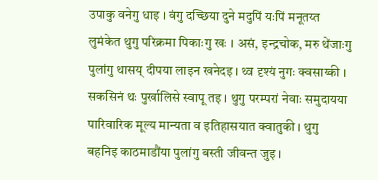उपाकु वनेगु धाइ । वंगु दच्छिया दुने मदुपिं यःपिं मनूतय्त लुमंकेत थुगु परिक्रमा पिकाःगु खः । असं, इन्द्रचोक, मरु थेंजाःगु पुलांगु थासय् दीपया लाइन खनेदइ । थ्व दृश्यं नुगः क्वसाय्की । सकसिनं थः पुर्खालिसे स्वापू तइ । थुगु परम्परां नेवाः समुदायया पारिवारिक मूल्य मान्यता व इतिहासयात क्वातुकी । थुगु बहनिइ काठमाडौंया पुलांगु बस्ती जीवन्त जुइ ।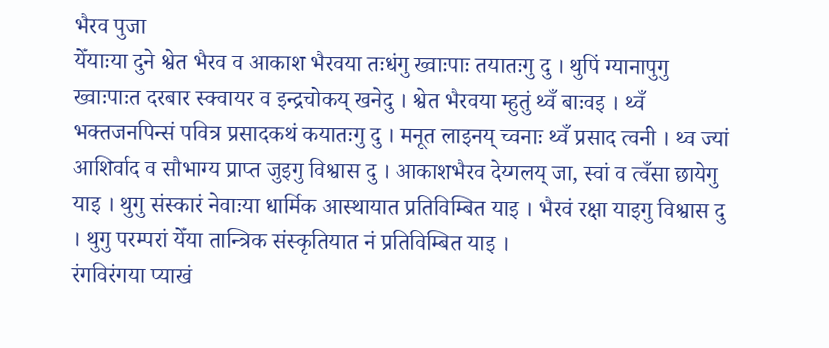भैरव पुजा
येँयाःया दुने श्वेत भैरव व आकाश भैरवया तःधंगु ख्वाःपाः तयातःगु दु । थुपिं ग्यानापुगु ख्वाःपाःत दरबार स्क्वायर व इन्द्रचोकय् खनेदु । श्वेत भैरवया म्हुतुं थ्वँ बाःवइ । थ्वँ भक्तजनपिन्सं पवित्र प्रसादकथं कयातःगु दु । मनूत लाइनय् च्वनाः थ्वँ प्रसाद त्वनी । थ्व ज्यां आशिर्वाद व सौभाग्य प्राप्त जुइगु विश्वास दु । आकाशभैरव देय्गलय् जा, स्वां व त्वँसा छायेगु याइ । थुगु संस्कारं नेवाःया धार्मिक आस्थायात प्रतिविम्बित याइ । भैरवं रक्षा याइगु विश्वास दु । थुगु परम्परां येँया तान्त्रिक संस्कृतियात नं प्रतिविम्बित याइ ।
रंगविरंगया प्याखं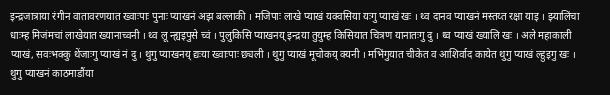इन्द्रजात्राया रंगीन वातावरणयात ख्वाःपाः पुनाः प्याखनं अझ बल्लाकी । मजिपाः लाखे प्याखं यक्वसिया यःगु प्याखं खः । थ्व दानव प्याखनं मस्तय्त रक्षा याइ । झ्यालिंचा धाःम्ह मिजंमचां लाखेयात ख्यानाच्वनी । थ्व लू न्ह्यइपुसे च्वं । पुलुकिसि प्याखनय् इन्द्रया तुयुम्ह किसियात चित्रण यानातःगु दु । थ्व प्याखं ख्यालि खः । अले महाकाली प्याखं, सवःभक्कु थेंजाःगु प्याखं नं दु । थुगु प्याखनय् द्यःया ख्वाःपाः छ्यली । थुगु प्याखं मूचोकय् क्यनी । मभिंगुयात चीकेत व आशिर्वाद कायेत थुगु प्याखं ल्हुइगु खः । थुगु प्याखनं काठमाडौंया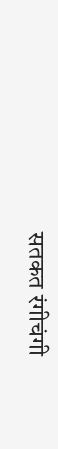सतकत रंगीचंगी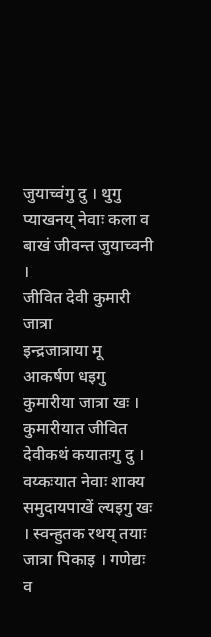जुयाच्वंगु दु । थुगु प्याखनय् नेवाः कला व बाखं जीवन्त जुयाच्वनी ।
जीवित देवी कुमारी जात्रा
इन्द्रजात्राया मू आकर्षण धइगु कुमारीया जात्रा खः । कुमारीयात जीवित देवीकथं कयातःगु दु । वय्कःयात नेवाः शाक्य समुदायपाखें ल्यइगु खः । स्वन्हुतक रथय् तयाः जात्रा पिकाइ । गणेद्यः व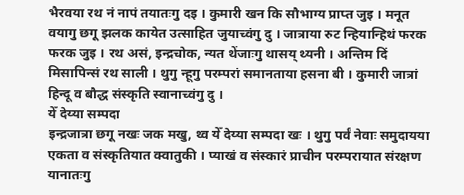भैरवया रथ नं नापं तयातःगु दइ । कुमारी खन कि सौभाग्य प्राप्त जुइ । मनूत वयागु छगू झलक कायेत उत्साहित जुयाच्वंगु दु । जात्राया रुट न्हियान्हिथं फरक फरक जुइ । रथ असं, इन्द्रचोक, न्यत थेंजाःगु थासय् थ्यनी । अन्तिम दिं मिसापिन्सं रथ साली । थुगु न्हूगु परम्परां समानताया हसना बी । कुमारी जात्रां हिन्दू व बौद्ध संस्कृति स्वानाच्वंगु दु ।
येँ देय्या सम्पदा
इन्द्रजात्रा छगू नखः जक मखु, थ्व येँ देय्या सम्पदा खः । थुगु पर्वं नेवाः समुदायया एकता व संस्कृतियात क्वातुकी । प्याखं व संस्कारं प्राचीन परम्परायात संरक्षण यानातःगु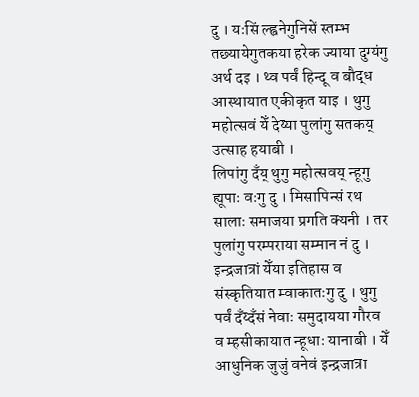दु । यःसिं ल्ह्वनेगुनिसें स्तम्भ तछ्यायेगुतकया हरेक ज्याया दुग्यंगु अर्थ दइ । थ्व पर्वं हिन्दू व बौद्ध आस्थायात एकीकृत याइ । थुगु महोत्सवं येँ देय्या पुलांगु सतकय् उत्साह हयाबी ।
लिपांगु दँय् थुगु महोत्सवय् न्हूगु ह्यूपाः वःगु दु । मिसापिन्सं रथ सालाः समाजया प्रगति क्यनी । तर पुलांगु परम्पराया सम्मान नं दु । इन्द्रजात्रां येँया इतिहास व संस्कृतियात म्वाकातःगु दु । थुगु पर्वं दँय्दँसं नेवाः समुदायया गौरव व म्हसीकायात न्हूधाः यानाबी । येँ आधुनिक जुजुं वनेवं इन्द्रजात्रा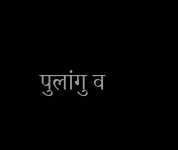पुलांगु व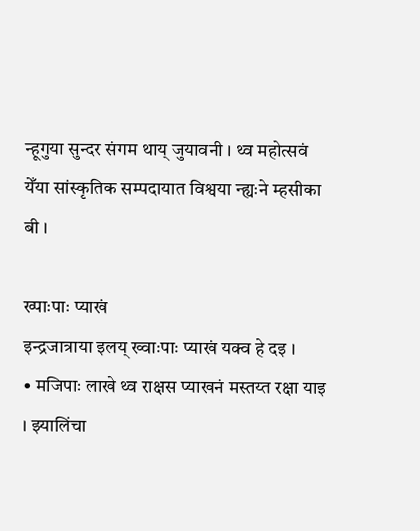न्हूगुया सुन्दर संगम थाय् जुयावनी । थ्व महोत्सवं येँया सांस्कृतिक सम्पदायात विश्वया न्ह्यःने म्हसीका बी ।

ख्पाःपाः प्याखं
इन्द्रजात्राया इलय् ख्वाःपाः प्याखं यक्व हे दइ ।
• मजिपाः लाखे थ्व राक्षस प्याखनं मस्तय्त रक्षा याइ । झ्यालिंचा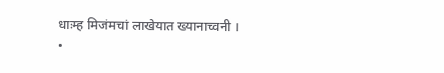धाःम्ह मिजंमचां लाखेयात ख्यानाच्वनी ।
•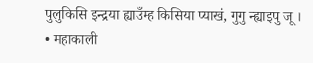पुलुकिसि इन्द्रया ह्याउँम्ह किसिया प्याखं, गुगु न्ह्याइपु जू ।
• महाकाली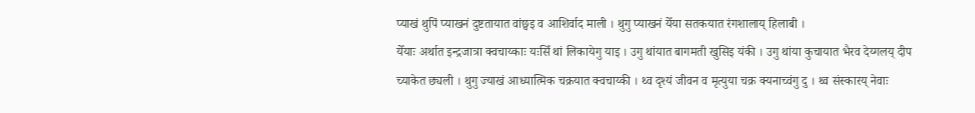प्याखं थुपिं प्याखनं दुष्टतायात वांछ्वइ व आशिर्वाद माली । थुगु प्याखनं येँया सतकयात रंगशालाय् हिलाबी ।
येँयाः अर्थात इन्द्रजात्रा क्वचाय्काः यःसिँ थां लिकायेगु याइ । उगु थांयात बागमती खुसिइ यंकी । उगु थांया कुचायात भैरव देय्गलय् दीप च्याकेत छ्यली । थुगु ज्याखं आध्यात्मिक चक्रयात क्वचाय्की । थ्व दृश्यं जीवन व मृत्युया चक्र क्यनाच्वंगु दु । थ्व संस्कारय् नेवाः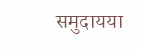समुदायया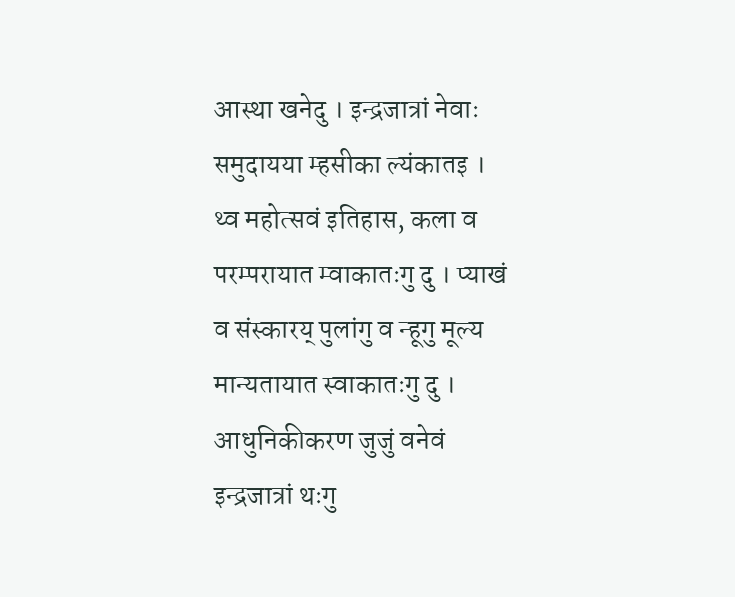आस्था खनेदु । इन्द्रजात्रां नेवाः समुदायया म्हसीका ल्यंकातइ । थ्व महोत्सवं इतिहास, कला व परम्परायात म्वाकातःगु दु । प्याखं व संस्कारय् पुलांगु व न्हूगु मूल्य मान्यतायात स्वाकातःगु दु । आधुनिकीकरण जुजुं वनेवं इन्द्रजात्रां थःगु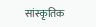सांस्कृतिक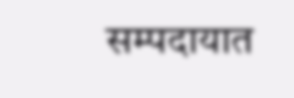सम्पदायात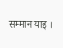सम्मान याइ ।